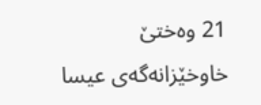21 وەختێ خاوخێزانەگەی عیسا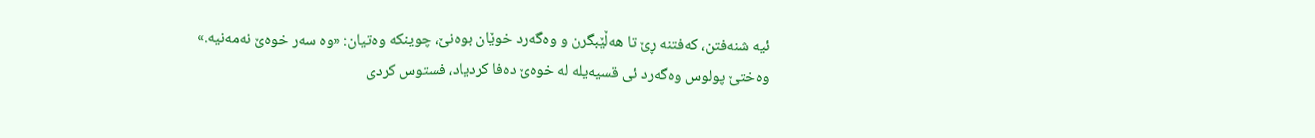ئیه شنەفتن، کەفتنه ڕێ تا هەڵێبگرن و وەگەرد خوێان بوەنێ، چوینکه وەتیان: «وه سەر خوەێ نەمەنیه.»
وەختێ پولوس وەگەرد ئی قسیەيله له خوەێ دەفا کردیاد، فستوس کردی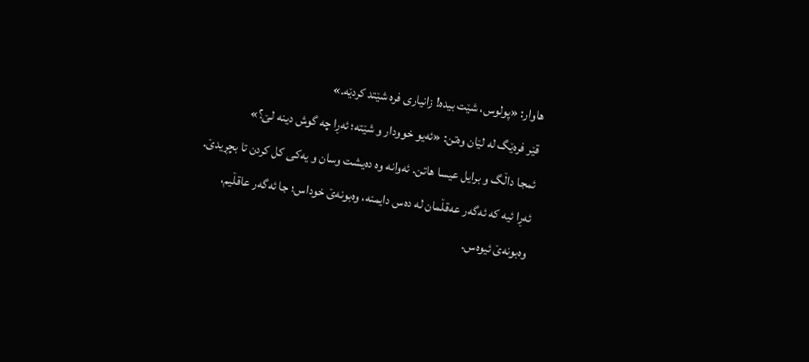هاوار: «پولوس، شێت بیده! زانیاری فره شێتد کردێه.»
قێر فرەێگ له لێان وەتن: «ئەیو خوودار و شێته؛ ئەڕا چه گوش دینه لێ؟»
ئمجا داڵگ و برایل عیسا هاتن. ئەوانه وه دەیشت وسان و یەکی کل کردن تا بچڕیدێ.
ئەڕا ئیه که ئەگەر عەقڵمان له دەس دایمنه، وەبونەێ خوداس؛ جا ئەگەر عاقڵیم، وەبونەێ ئیوەس.